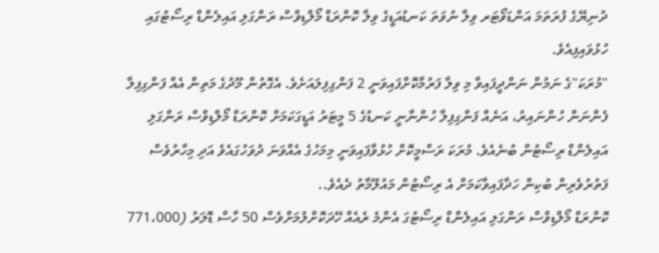ދުނިޔޭގެ ފުރަތަމަ އަންޑަވޯޓަރ ވިލާ ނުވަތަ ކަނޑުއަޑީގެ ވިލާ ކޮންރަޑް މޯލްޑިވްސް ރަންގަލި އައިލެންޑް ރިސޯޓުގައި ހުޅުވައިފިއެވެ.
"މުރަކަ"ގެ ނަމުން ނަންދީފައިވާ މި ވިލާ ފަރުމާކޮށްފައިވަނީ 2 ފަންގިފިލައަށެވެ. އެގޮތުން މޫދުގެ މަތިން އެއް ފަންގިފިލާ ފެންނަން ހުންނައިރު، އަނެއް ފަންގިފިލާ ހުންނާނީ ކަނޑުގެ 5 މީޓަރު އަޑީގަކަމަށް ކޮންރަޑް މޯލްޑިވްސް ރަންގަލި އައިލެންޑް ރިސޯޓުން ބުނެއެވެ. މުރަކަ ރަސްމީކޮށް ހުޅުވާފައިވަނީ މިމަހުގެ އެއްވަނަ ދުވަހުގައެވެ އަދި މިހާރުވެސް ފަތުރުވެރިން ބުކިން ހަދާފައިވާކަމަށް އެ ރިސޯޓުން މައުލޫމާތު ދެއެވެ..
ކޮންރަޑް މޯލްޑިވްސް ރަންގަލި އައިލެންޑް ރިސޯޓުގަ އެންމެ ރެއެއް ހޭދަކޮށްލުމަށްވެސް 50 ހާސް ޑޮލަރު (771،000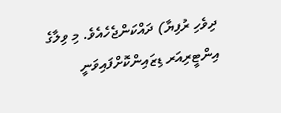ދިވެހި ރުފިޔާ) ދައްކަންޖެހެއެވެ. މި ވިލާގެ އިންޓީރިއަރ ޑިޒައިންކޮށްފައިވަނީ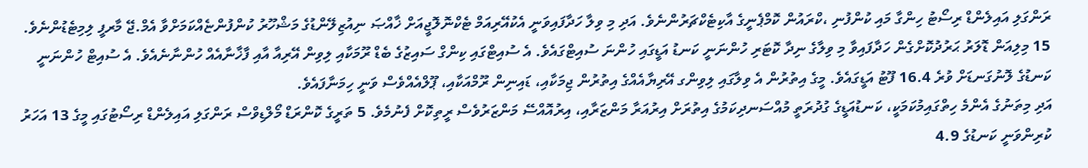ރަންގަލި އައިލެންޑް ރިސޯޓު ހިންގާ މައި ކުންފުނި ،ކްރައުން ކޮމްޕެނީގެ އާކިޓެކްޗަރުންނެވެ. އަދި މި ވިލާ ހަދާފައިވަނީ އެކުއޭރިއަމް ޓެކްނޮލޮޖީއަށް ޚާއްޞަ ނިއުޒިލޭންޑުގެ މަޝްހޫރު ކުންފުންޏެއްކަމަށްވާ އެމް.ޖޭ މާރފީ ލިމިޓެޑުންނެވެ.
15 މިލިއަން ޑޮލަރު ޙަރުދުކޮށްގެން ހަދާފައިވާ މި ވިލާގެ ނިދާ ކޮޓަރި ހުންނަނީ ކަނޑު އަޑީގައި ހުންނަ ސުއިޓްގައެވެ. އެ ސުއިޓްގައި ކިންގް ސައިޒުގެ ބެޑް ރޫމަކާއި ލިވިން އޭރިއާ އާއި ފާޚާނާއެއް ހުންނާނެއެވެ. އެ ސުއިޓް ހުންނަނީ ކަނޑުގެ ލޮނުގަނޑަށް ވުރެ 16.4 ފޫޓު އަޑީގައެވެ. މީގެ އިތުރުން އެ ވިލާގައި ލިވިންގ އޭރިޔާއެއްގެ އިތުރުން ޖިމަކާއި، ޑައިނިން ރޫމްއަކާއި، ޕޫލްއެއްވެސް ވަނީ ހިމަނާފައެވެ.
އަދި މިތަނުގެ އެންމެ ހިތްގައިމުކަމަކީ، ކަނޑުއަޑީގެ ގުދުރަތީ މުއްސަނދިކަމުގެ އިތުރަށް އިރުއަރާ މަންޒަރާއި، އިރުއޮއްސޭ މަންޒަރުވެސް ރީތިކޮށް ފެނުމެވެ. 5 ތަރީގެ ކޮންރަޑް މޯލްޑިވްސް ރަންގަލި އައިލެންޑް ރިސޯޓުގައި މީގެ 13 އަހަރު ކުރިންވަނީ ކަނޑުގެ 4.9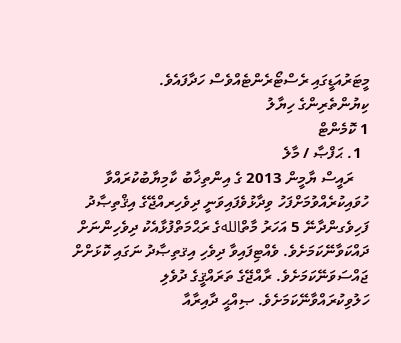މީޓަރުއަޑީގައި ރެސްޓޯރެންޓެއްވެސް ހަދާފައެވެ.
ކިޔުންތެރިންގެ ހިޔާލު
1 ކޮމެންޓް
  1. ޙަފްޞާ / މާލެ
    ރައީސް ޔާމީން 2013 ގެ އިންތިޚާބު ކާމިޔާބުކުރައްވާ ހުވައިކުރެއްވުމަށްފަހު ވިދާޅުވެފައިވަނީ ދިވެހިރއްޖޭގެ އިޤްތިޞާދު ފަހިވެގންދާނޭ 5 އަހަރު މާތްاللهގެ ރަޙްމަތްފުޅާއެކު ދިވެހިންނަށް ދައްކަވާނޭކަމަށެވެ. ވެއްޓިފައިވާ ދިވެހި އިޤތިޞާދު ނަގައި ކޮޅަށްށް ޖައްސަވަނޭކަމަށެވެ. ރާއްޖޭގެ ތަރައްޤީގެ ދުވެލި ހަލުވިކުރައްވާނޭކަމަށެވެ. ޞިއްޙީ ދާއިރާއާ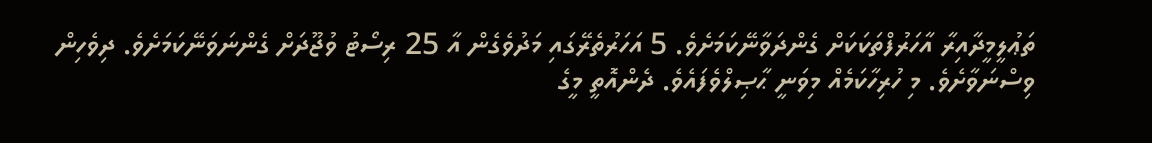ތަޢުލީމީދާއިރާ އާހަރުފްތަކަކަށް ގެންދަވާނޭކަމަށެވެ. 5 އަހަރުތެރޭގައި މަދުވެގެން އާ 25 ރިސޯޓު ވުޖޫދަށް ގެންނަވަނޭކަމަށެވެ. ދިވެހިން ވިސްނަވާށެވެ. މި ހުރިހާކަމެއް މިވަނީ ޙާޞިލްވެފައެވެ. ދެންއޮތީ މީގެ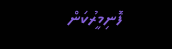ފޮނިމީރުކަން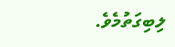ލިބިގަތުމެވެ.